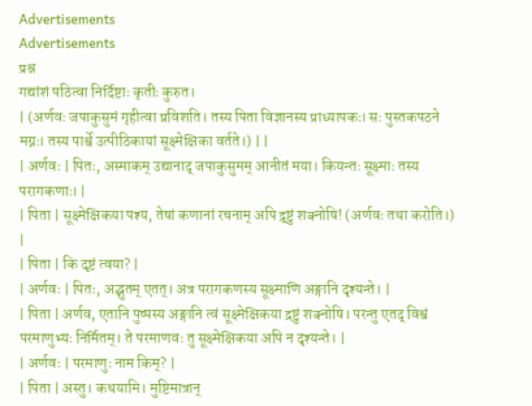Advertisements
Advertisements
प्रश्न
गद्यांशं पठित्वा निर्दिष्टाः कृतीः कुरुत।
| (अर्णवः जपाकुसुमं गृहीत्वा प्रविशति। तस्य पिता विज्ञानस्य प्राध्यापकः। सः पुस्तकपठने मग्नः। तस्य पार्श्वे उत्पीठिकायां सूक्ष्मेक्षिका वर्तते।) | |
| अर्णवः | पितः, अस्माकम् उद्यानाद् जपाकुसुमम् आनीतं मया। कियन्तः सूक्ष्माः तस्य परागकणाः। |
| पिता | सूक्ष्मेक्षिकया पश्य, तेषां कणानां रचनाम् अपि द्र्ष्टुं शक्नोषि! (अर्णवः तथा करोति।) |
| पिता | कि दृष्टं त्वया? |
| अर्णवः | पितः, अद्भुतम् एतत्। अत्र परागकणस्य सूक्ष्माणि अङ्गानि दृश्यन्ते। |
| पिता | अर्णव, एतानि पुष्पस्य अङ्गानि त्वं सूक्ष्मेक्षिकया द्रष्टुं शक्नोषि। परन्तु एतद् विश्वं परमाणुभ्यः निर्मितम्। ते परमाणवः तु सूक्ष्मेक्षिकया अपि न दृश्यन्ते। |
| अर्णवः | परमाणुः नाम किम्? |
| पिता | अस्तु। कथयामि। मुष्टिमात्रान्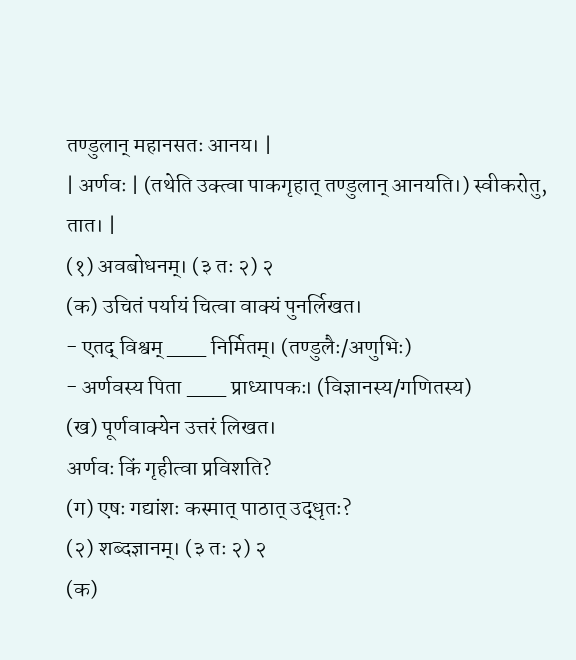तण्डुलान् महानसतः आनय। |
| अर्णवः | (तथेति उक्त्वा पाकगृहात् तण्डुलान् आनयति।) स्वीकरोतु, तात। |
(१) अवबोधनम्। (३ तः २) २
(क) उचितं पर्यायं चित्वा वाक्यं पुनर्लिखत।
- एतद् विश्वम् ___ निर्मितम्। (तण्डुलैः/अणुभिः)
- अर्णवस्य पिता ___ प्राध्यापकः। (विज्ञानस्य/गणितस्य)
(ख) पूर्णवाक्येन उत्तरं लिखत।
अर्णवः किं गृहीत्वा प्रविशति?
(ग) एषः गद्यांशः कस्मात् पाठात् उद्धृतः?
(२) शब्दज्ञानम्। (३ तः २) २
(क)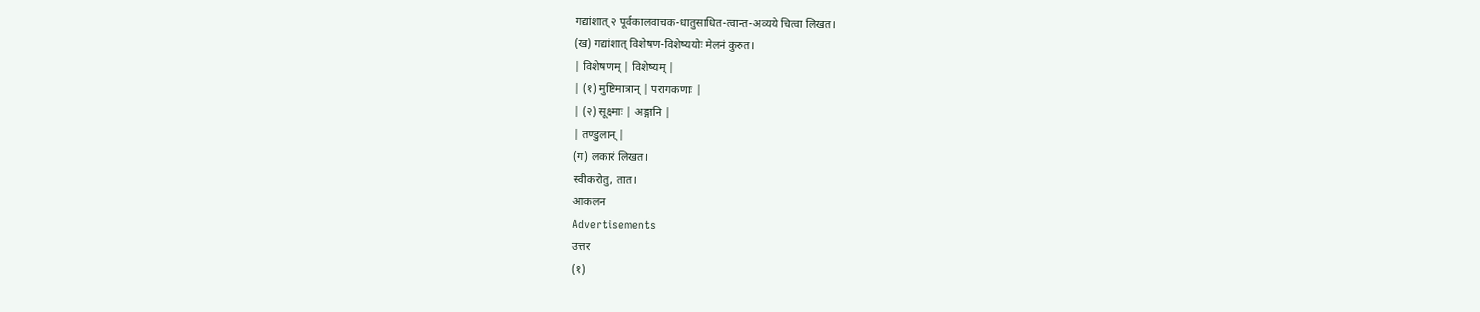गद्यांशात् २ पूर्वकालवाचक-धातुसाधित-त्वान्त-अव्यये चित्वा लिखत।
(ख) गद्यांशात् विशेषण-विशेष्ययोः मेलनं कुरुत।
| विशेषणम् | विशेष्यम् |
| (१) मुष्टिमात्रान् | परागकणाः |
| (२) सूक्ष्माः | अङ्गानि |
| तण्डुलान् |
(ग) लकारं लिखत।
स्वीकरोतु, तात।
आकलन
Advertisements
उत्तर
(१)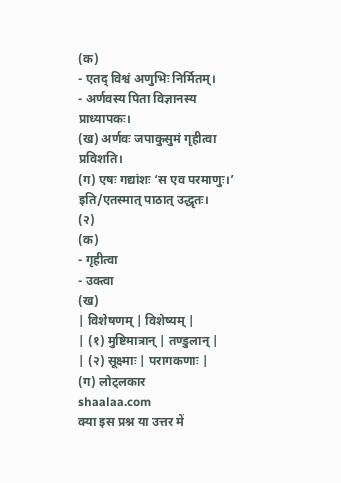(क)
- एतद् विश्वं अणुभिः निर्मितम्।
- अर्णवस्य पिता विज्ञानस्य प्राध्यापकः।
(ख) अर्णवः जपाकुसुमं गृहीत्वा प्रविशति।
(ग) एषः गद्यांशः ‘स एव परमाणुः।’ इति/एतस्मात् पाठात् उद्धृतः।
(२)
(क)
- गृहीत्वा
- उक्त्वा
(ख)
| विशेषणम् | विशेष्यम् |
| (१) मुष्टिमात्रान् | तण्डुलान् |
| (२) सूक्ष्माः | परागकणाः |
(ग) लोट्लकार
shaalaa.com
क्या इस प्रश्न या उत्तर में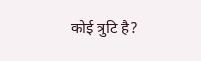कोई त्रुटि है?